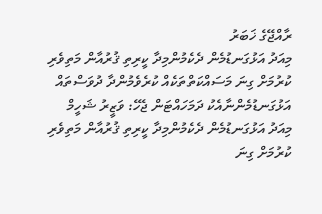ރާއްޖޭގެ ޚަބަރު
މިއަދު އަޅުގަނޑުމެން ދެކެމުންމިދާ ކީރިތި ޤުރުއާން މަތިވެރި ކުރުމަށް ގިނަ މަސައްކަތްތަކެއް ކުރެވެމުންދާ ދުވަސްތައް އަޅުގަނޑުމެންނާއެކު ދަމަހައްޓަން ޖެހޭ: ވަޒީރު ޝަހީމް
މިއަދު އަޅުގަނޑުމެން ދެކެމުންމިދާ ކީރިތި ޤުރުއާން މަތިވެރި ކުރުމަށް ގިނަ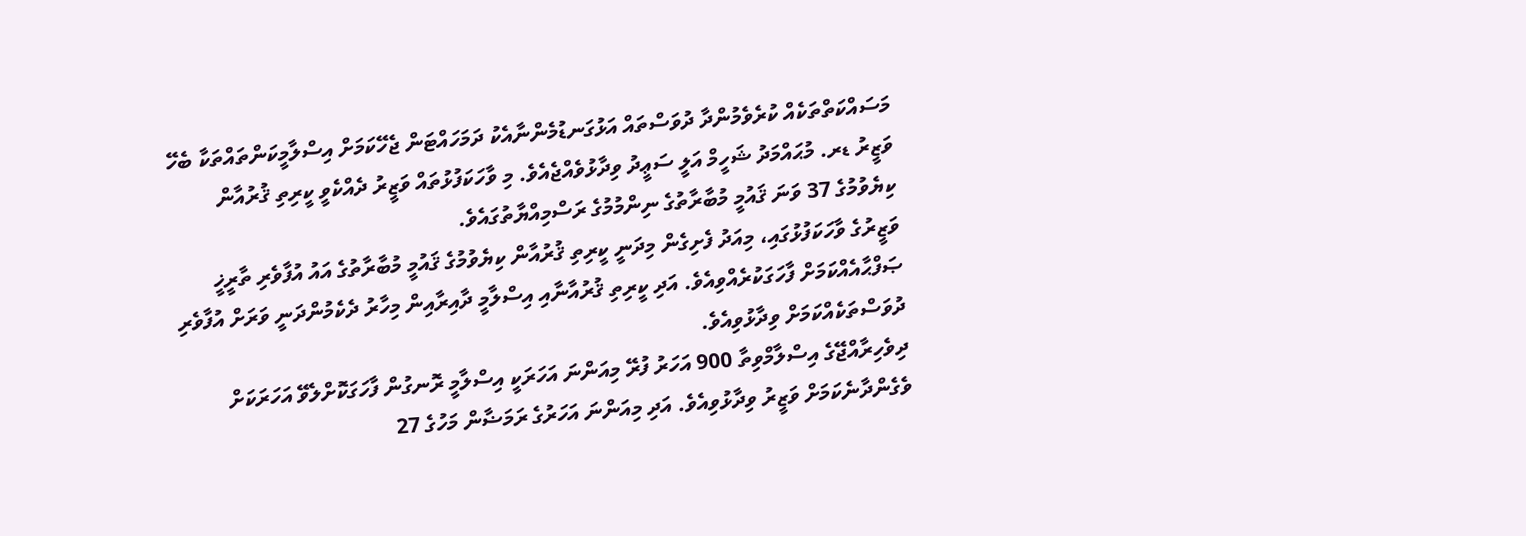މަސައްކަތްތަކެއް ކުރެވެމުންދާ ދުވަސްތައް އަޅުގަނޑުމެންނާއެކު ދަމަހައްޓަން ޖެހޭކަމަށް އިސްލާމީކަންތައްތަކާ ބެހޭ ވަޒީރު ޑރ. މުޙައްމަދު ޝަހީމް އަލީ ސަޢީދު ވިދާޅުވެއްޖެއެވެ. މި ވާހަކަފުޅުތައް ވަޒީރު ދެއްކެވީ ކީރިތި ޤުރުއާން ކިޔެވުމުގެ 37 ވަނަ ޤައުމީ މުބާރާތުގެ ނިންމުމުގެ ރަސްމިއްޔާތުގައެވެ.
ވަޒީރުގެ ވާހަކަފުޅުގައި، މިއަދު ފެށިގެން މިދަނީ ކީރިތި ޤުރުއާން ކިޔެވުމުގެ ޤައުމީ މުބާރާތުގެ އައު އުފާވެރި ތާރީޚީ ޞަފްޙާއެއްކަމަށް ފާހަގަކުރެއްވިއެވެ. އަދި ކީރިތި ޤުރުއާނާއި އިސްލާމީ ދާއިރާއިން މިހާރު ދެކެމުންދަނީ ވަރަށް އުފާވެރި ދުވަސްތަކެއްކަމަށް ވިދާޅުވިއެވެ.
ދިވެހިރާއްޖޭގެ އިސްލާމްވިތާ 900 އަހަރު ފުރޭ މިއަންނަ އަހަރަކީ އިސްލާމީ ރޮނގުން ފާހަގަކޮށްލެވޭ އަހަރަކަށް ވެގެންދާނެކަމަށް ވަޒީރު ވިދާޅުވިއެވެ. އަދި މިއަންނަ އަހަރުގެ ރަމަޟާން މަހުގެ 27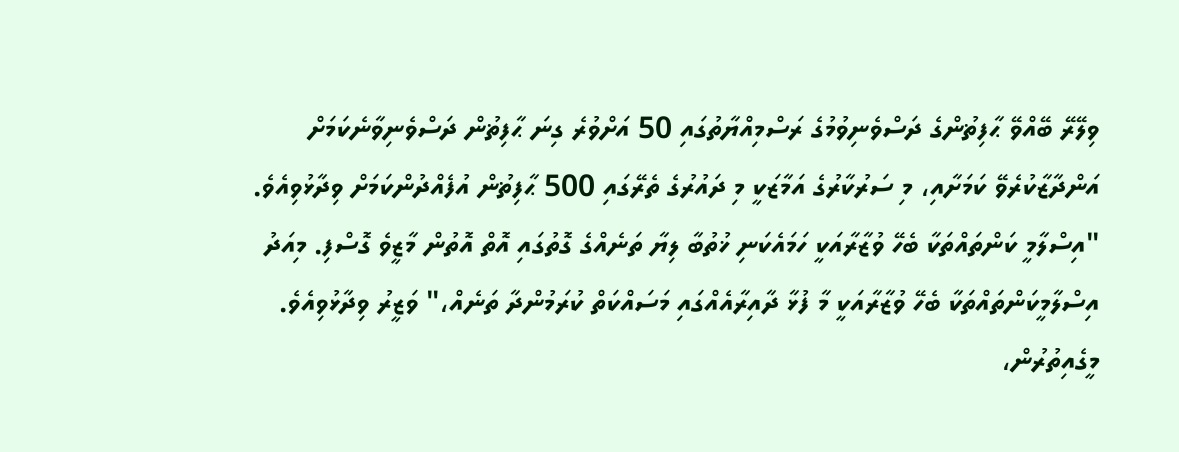ވިލޭރޭ ބޭއްވޭ ޙާފިޡުންގެ ދަސްވެނިވުމުގެ ރަސްމިއްޔާތުގައި 50 އަށްވުރެ ގިނަ ޙާފިޡުން ދަސްވެނިވާނެކަމަށް އަންދާޒާކުރެވޭ ކަމަށާއި، މި ސަރުކާރުގެ އަމާޒަކީ މި ދައުރުގެ ތެރޭގައި 500 ޙާފިޡުން އުފެއްދުންކަމަށް ވިދާޅުވިއެވެ.
"އިސްލާމީ ކަންތައްތަކާ ބެހޭ ވުޒާރާއަކީ ހަމައެކަނި ޚުތުބާ ލިޔާ ތަނެއްގެ ގޮތުގައި އޮތް އޮތުން މާޒީވެ ގޮސްފި. މިއަދު އިސްލާމީކަންތައްތަކާ ބެހޭ ވުޒާރާއަކީ މާ ފުޅާ ދާއިރާއެއްގައި މަސައްކަތް ކުރަމުންދާ ތަނެއް،" ވަޒީރު ވިދާޅުވިއެވެ.
މީގެއިތުރުން،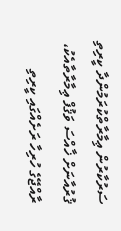ސަރުކާރުން ޢިމާރާތްކުރަމުންދާ ކީރިތި ޤުރުއާނަށް ޚާއްސަ ވަޤުފް ޢިމާރާތާއެކު، ރާއްޖޭގެ ހުރިހާ ރަށެއްގައި ކީރިތި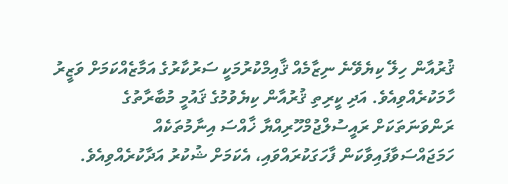ޤުރުއާން ހިލޭ ކިޔެވޭނެ ނިޒާމެއް ޤާއިމްކުރުމަކީ ސަރުކާރުގެ އަމާޒެއްކަމަށް ވަޒީރު ހާމަކުރެއްވިއެވެ. އަދި ކީރިތި ޤުރުއާން ކިޔެވުމުގެ ޤައުމީ މުބާރާތުގެ ރަންވަނަތަކަށް ރައީސުލްޖުމްހޫރިއްޔާ ޚާއްސަ އިނާމުތަކެއް ހަމަޖައްސަވާފައިވާކަން ފާހަގަކުރައްވައި، އެކަމަށް ޝުކުރު އަދާކުރެއްވިއެވެ.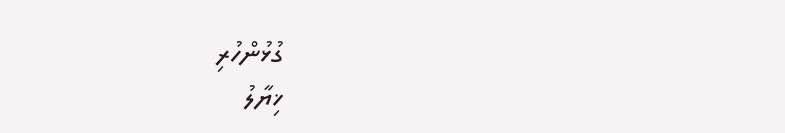ގުޅުންހުރި
ޚިޔާލު